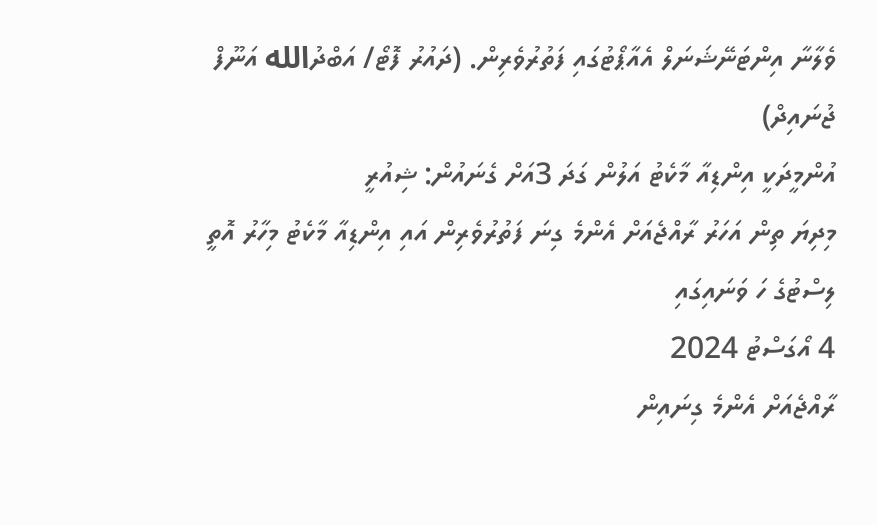ވެލާނާ އިންޓަނޭޝަނަލް އެއާޕޯޓުގައި ފަތުރުވެރިން. (ދައުރު ފޮޓޯ/ އަބްދުالله އަނޫފް ޖުނައިދް)
އުންމީދަކީ އިންޑިއާ މާކެޓު އަލުން ގަދަ 3އަށް ގެނައުން: ޝިއުރީ
މިދިޔަ ތިން އަހަރު ރާއްޖެއަށް އެންމެ ގިނަ ފަތުރުވެރިން އައި އިންޑިއާ މާކެޓު މިހާރު އޮތީ ލިސްޓުގެ ހަ ވަނައިގައި
4 އޯގަސްޓު 2024
ރާއްޖެއަށް އެންމެ ގިނައިން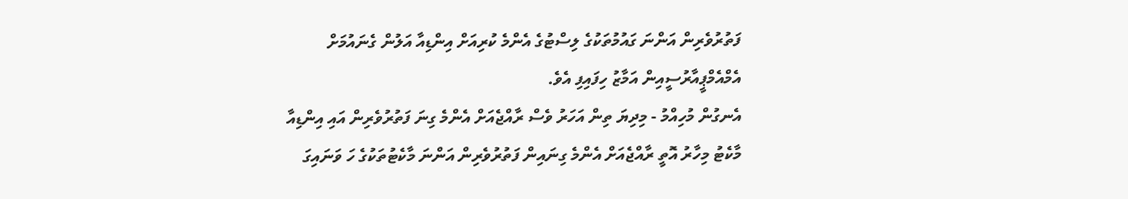ފަތުރުވެރިން އަންނަ ގައުމުތަކުގެ ލިސްޓުގެ އެންމެ ކުރިއަށް އިންޑިއާ އަލުން ގެނައުމަށް އެމްއެމްޕީއާރުސީއިން އަމާޒު ހިފައިފި އެވެ.
އެނގުން މުހިއްމު - މިދިޔަ ތިން އަހަރު ވެސް ރާއްޖެއަށް އެންމެ ގިނަ ފަތުރުވެރިން އައި އިންޑިއާ މާކެޓު މިހާރު އޮތީ ރާއްޖެއަށް އެންމެ ގިނައިން ފަތުރުވެރިން އަންނަ މާކެޓުތަކުގެ ހަ ވަނައިގަ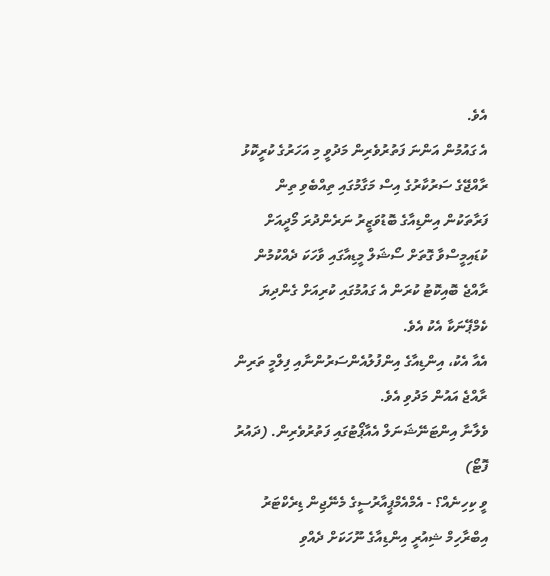އެވެ.
އެ ގައުމުން އަންނަ ފަތުރުވެރިން މަދުވީ މި އަހަރުގެ ކުރީކޮޅު ރާއްޖޭގެ ސަރުކާރުގެ އިސް މަގާމުގައި ތިއްބެވި ތިން ފަރާތަކުން އިންޑިއާގެ ބޮޑުވަޒީރު ނަރެންދުރަ މޯދީއަށް ކުޑައިމީސްވާ ގޮތަށް ސޯޝަލް މީޑިއާގައި ވާހަކަ ދެއްކުމުން ރާއްޖެ ބޮއިކޮޓު ކުރަން އެ ގައުމުގައި ކުރިއަށް ގެންދިޔަ ކެމްޕޭނަކާ އެކު އެވެ.
އެއާ އެކު، އިންޑިއާގެ އިންފުލުއެންސަރުންނާއި ފިލްމީ ތަރިން ރާއްޖެ އައުން މަދުވި އެވެ.
ވެލާނާ އިންޓަނޭޝަނަލް އެއާޕޯޓުގައި ފަތުރުވެރިން. (ދައުރު ފޮޓޯ)
ވީ ކިހިނެއް؟ - އެމްއެމްޕީއާރުސީގެ މެނޭޖިން ޑިރެކްޓަރު އިބްރާހިމް ޝިއުރީ އިންޑިއާގެ ނޫހަކަށް ދެއްވި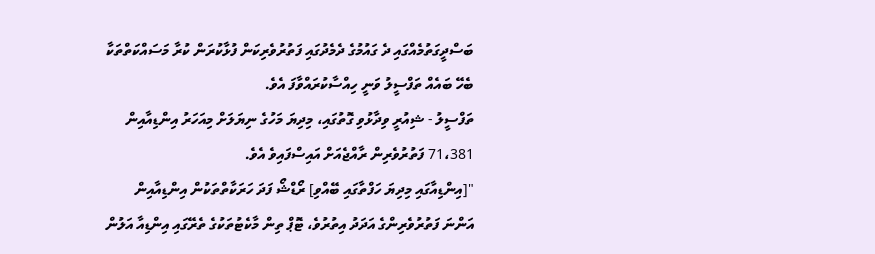ބަސްދީގަތުމެއްގައި ދެ ގައުމުގެ ދެމެދުގައި ފަތުރުވެރިކަން ފުޅާކުރަން ކުރާ މަސައްކަތްތަކާ ބެހޭ ބައެއް ތަފްސީލު ވަނީ ހިއްސާކުރައްވާފަ އެވެ.
ތަފްސީލު - ޝިއުރީ ވިދާޅުވި ގޮތުގައި، މިދިޔަ މަހުގެ ނިޔަލަށް މިއަހަރު އިންޑިއާއިން 71،381 ފަތުރުވެރިން ރާއްޖެއަށް އައިސްފައިވެ އެވެ.
"[އިންޑިއާގައި މިދިޔަ ހަފްތާގައި ބޭއްވި] ރޯޑްޝޯ ފަދަ ހަރަކާތްތަކުން އިންޑިއާއިން އަންނަ ފަތުރުވެރިންގެ އަދަދު އިތުރުވެ، ޓޮޕް ތިން މާކެޓުތަކުގެ ތެރޭގައި އިންޑިއާ އަލުން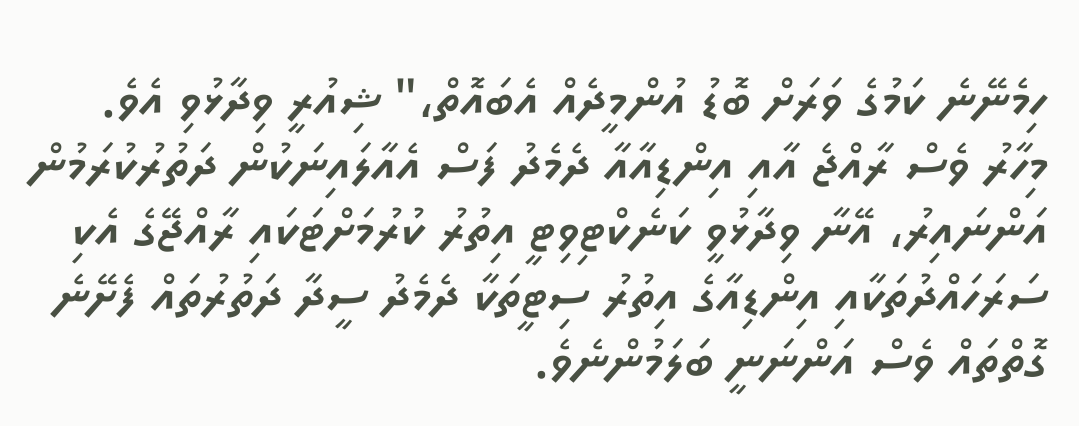ހިމެނޭނެ ކަމުގެ ވަރަށް ބޮޑު އުންމީދެއް އެބައޮތް،" ޝިއުރީ ވިދާޅުވި އެވެ.
މިހާރު ވެސް ރާއްޖެ އާއި އިންޑިއާއާ ދެމެދު ފަސް އެއާލައިނަކުން ދަތުރުކުރަމުން އަންނައިރު، އޭނާ ވިދާޅުވީ ކަނެކްޓިވިޓީ އިތުރު ކުރުމަށްޓަކައި ރާއްޖޭގެ އެކި ސަރަހައްދުތަކާއި އިންޑިއާގެ އިތުރު ސިޓީތަކާ ދެމެދު ސީދާ ދަތުރުތައް ފެށޭނެ ގޮތްތައް ވެސް އަންނަނީ ބަލަމުންނެވެ.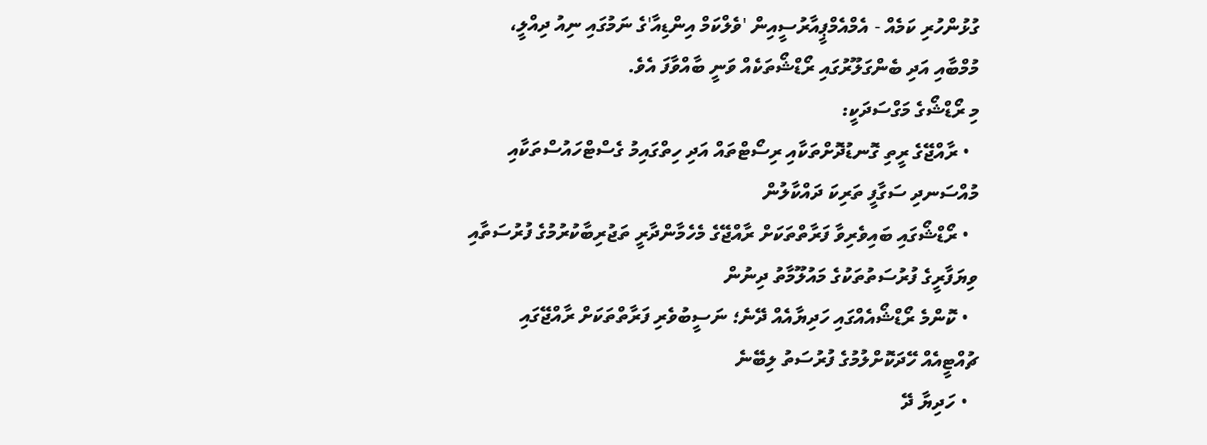ގުޅުންހުރި ކަމެއް - އެމްއެމްޕީއާރުސީއިން 'ވެލްކަމް އިންޑިއާ'ގެ ނަމުގައި ނިއު ދިއްލީ، މުމްބާއި އަދި ބެންގަލޫރުގައި ރޯޑްޝޯތަކެއް ވަނީ ބާއްވާފަ އެވެ.
މި ރޯޑްޝޯގެ މަގްސަދަކީ:
  • ރާއްޖޭގެ ރީތި ގޮނޑުދޮށްތަކާއި ރިސޯޓްތައް އަދި ހިތްގައިމު ގެސްޓްހައުސްތަކާއި މުއްސަނދި ސަގާފީ ތަރިކަ ދައްކާލުން
  • ރޯޑްޝޯގައި ބައިވެރިވާ ފަރާތްތަކަށް ރާއްޖޭގެ މެހެމާންދާރީ ތަޖުރިބާކުރުމުގެ ފުރުސަތާއި ވިޔަފާރީގެ ފުރުސަތުތަކުގެ މައުލޫމާތު ދިނުން
  • ކޮންމެ ރޯޑްޝޯއެއްގައި ހަދިޔާއެއް ދޭނެ؛ ނަސީބުވެރި ފަރާތްތަކަށް ރާއްޖޭގައި ޗުއްޓީއެއް ހޭދަކޮށްލުމުގެ ފުރުސަތު ލިބޭނެ
  • ހަދިޔާ ދޭ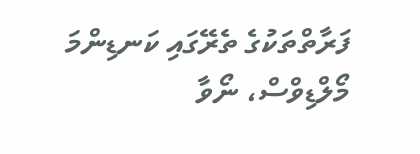ފަރާތްތަކުގެ ތެރޭގައި ކަނޑިންމަ މޯލްޑިވްސް، ނޯވާ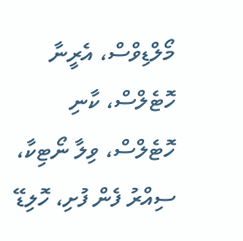މޯލްޑިވްސް، އެރީނާ ހޮޓެލްސް، ކާނި ހޮޓެލްސް، ވިލާ ނޯޓިކާ، ސިއްރު ފެން ފުށި، ހޮލިޑޭ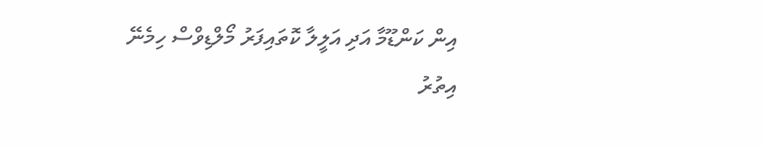އިން ކަންޑޫމާ އަދި އަލީލާ ކޮތައިފަރު މޯލްޑިވްސް ހިމެނޭ
އިތުރު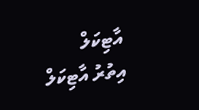އާޓިކަލް
އިތުރު އާޓިކަލް